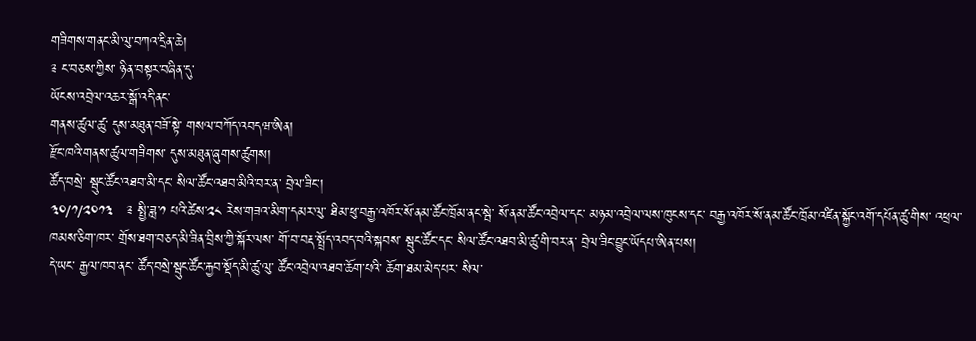གཟིགས་གནང་མི་ལུ་བཀའ་དྲིན་ཆེ།
༉ ང་བཅས་ཀྱིས་ ཉིན་བསྟར་བཞིན་དུ་
ཡོངས་འབྲེལ་འཆར་སྒོ་འདི་ནང་
གནས་ཚུལ་ཚུ་ དུས་མཐུན་བཟོ་སྟེ་ གསལ་བཀོད་འབདཝ་ཨིན།
རྫོང་ཁའི་གནས་ཚུལ་གཟིགས་ དུས་མཐུན་ཞུགས་ཚུགས།
ཚོད་བསྲེ་ སྦུང་ཚོང་འཐབ་མི་དང་ སིལ་ཚོང་འཐབ་མིའི་བར་ན་ བྲེལ་ཟིང་།
༣༠/༡/༢༠༡༣   ༉ སྤྱི་ཟླ་༡ པའི་ཚེས་༢༨ རེས་གཟའ་མིག་དམར་ལུ་ ཐིམ་ཕུ་བརྒྱ་འཁོར་སོ་ནམ་ཚོང་ཁྲོམ་ནང་སྦེ་ སོ་ནམ་ཚོང་འབྲེལ་དང་ མཉམ་འབྲེལ་ལས་ཁུངས་དང་ བརྒྱ་འཁོར་སོ་ནམ་ཚོང་ཁྲོམ་འཛིན་སྐྱོང་འགོ་དཔོན་ཚུ་གིས་ འཕྲལ་ཁམས་ཅིག་ཁར་ གྲོས་ཐག་བཅད་མི་ཟིན་བྲིས་ཀྱི་སྐོར་ལས་ གོ་བ་བརྡ་སྤྲོད་འབད་བའི་སྐབས་ སྦུང་ཚོང་དང་ སིལ་ཚོང་འཐབ་མི་ཚུ་གི་བར་ན་ བྲེལ་ཟིང་བྱུང་ཡོདཔ་ཨིན་པས།
དེ་ཡང་ རྒྱལ་ཁབ་ནང་ ཚོད་བསྲེ་སྦུང་ཚོང་རྐྱབ་སྡོད་མི་ཚུ་ལུ་ ཚོང་འབྲེལ་འཐབ་ཆོག་པའི་ ཆོག་ཐམ་མེད་པར་ སིལ་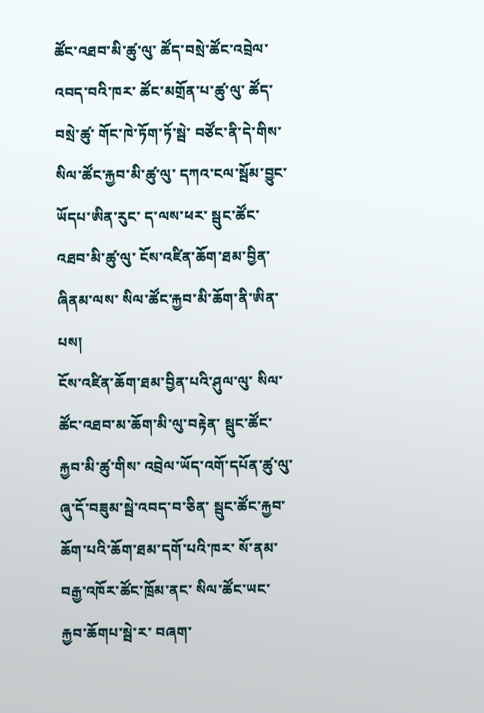ཚོང་འཐབ་མི་ཚུ་ལུ་ ཚོད་བསྲེ་ཚོང་འབྲེལ་འབད་བའི་ཁར་ ཚོང་མགྲོན་པ་ཚུ་ལུ་ ཚོད་བསྲེ་ཚུ་ གོང་ཁེ་ཏོག་ཏོ་སྦེ་ བཙོང་ནི་དེ་གིས་ སིལ་ཚོང་རྐྱབ་མི་ཚུ་ལུ་ དཀའ་ངལ་སྦོམ་བྱུང་ཡོདཔ་ཨིན་རུང་ ད་ལས་ཕར་ སྦུང་ཚོང་འཐབ་མི་ཚུ་ལུ་ ངོས་འཛིན་ཆོག་ཐམ་བྱིན་ཞིནམ་ལས་ སིལ་ཚོང་རྐྱབ་མི་ཆོག་ནི་ཨིན་པས།
ངོས་འཛིན་ཆོག་ཐམ་བྱིན་པའི་ཤུལ་ལུ་ སིལ་ཚོང་འཐབ་མ་ཆོག་མི་ལུ་བརྟེན་ སྦུང་ཚོང་རྐྱབ་མི་ཚུ་གིས་ འབྲེལ་ཡོད་འགོ་དཔོན་ཚུ་ལུ་ ཞུ་དོ་བཟུམ་སྦེ་འབད་བ་ཅིན་ སྦུང་ཚོང་རྐྱབ་ཆོག་པའི་ཆོག་ཐམ་དགོ་པའི་ཁར་ སོ་ནམ་བརྒྱ་འཁོར་ཚོང་ཁྲོམ་ནང་ སིལ་ཚོང་ཡང་རྐྱབ་ཆོགཔ་སྦེ་ར་ བཞག་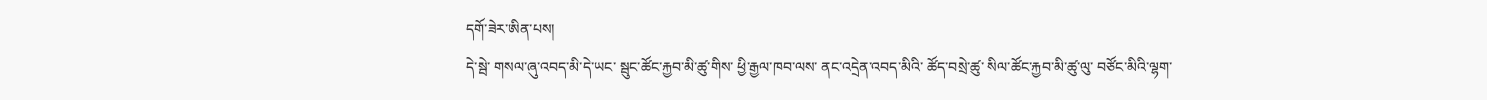དགོ་ཟེར་ཨིན་པས།
དེ་སྦེ་ གསལ་ཞུ་འབད་མི་དེ་ཡང་ སྦུང་ཚོང་རྐྱབ་མི་ཚུ་གིས་ ཕྱི་རྒྱལ་ཁབ་ལས་ ནང་འདྲེན་འབད་མིའི་ ཚོད་བསྲེ་ཚུ་ སིལ་ཚོང་རྐྱབ་མི་ཚུ་ལུ་ བཙོང་མིའི་ལྷག་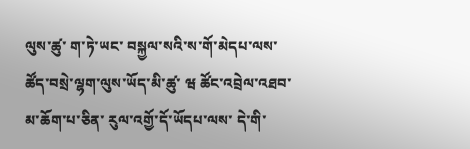ལུས་ཚུ་ ག་ཏེ་ཡང་ བསྐྱལ་སའི་ས་གོ་མེདཔ་ལས་ ཚོད་བསྲེ་ལྷག་ལུས་ཡོད་མི་ཚུ་ ཝ ཚོང་འབྲེལ་འཐབ་མ་ཆོག་པ་ཅིན་ རུལ་འགྱོ་དོ་ཡོདཔ་ལས་ དེ་གི་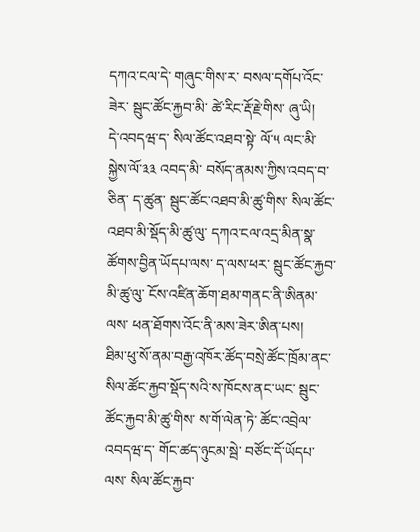དཀའ་ངལ་དེ་ གཞུང་གིས་ར་ བསལ་དགོཔ་འོང་ཟེར་ སྦུང་ཚོང་རྐྱབ་མི་ ཚེ་རིང་རྡོ་རྗེ་གིས་ ཞུ་ཡི།
དེ་འབདཝ་ད་ སིལ་ཚོང་འཐབ་སྟེ་ ལོ་༥ ལང་མི་ སྐྱེས་ལོ་༣༣ འབད་མི་ བསོད་ནམས་ཀྱིས་འབད་བ་ཅིན་ ད་ཚུན་ སྦུང་ཚོང་འཐབ་མི་ཚུ་གིས་ སིལ་ཚོང་འཐབ་མི་སྡོད་མི་ཚུ་ལུ་ དཀའ་ངལ་འདྲ་མིན་སྣ་ཚོགས་བྱིན་ཡོདཔ་ལས་ ད་ལས་ཕར་ སྦུང་ཚོང་རྐྱབ་མི་ཚུ་ལུ་ ངོས་འཛིན་ཆོག་ཐམ་གནང་ནི་ཨིནམ་ལས་ ཕན་ཐོགས་འོང་ནི་མས་ཟེར་ཨིན་པས།
ཐིམ་ཕུ་སོ་ནམ་བརྒྱ་འཁོར་ཚོད་བསྲེ་ཚོང་ཁྲོམ་ནང་ སིལ་ཚོང་རྐྱབ་སྡོད་སའི་ས་ཁོངས་ནང་ཡང་ སྦུང་ཚོང་རྐྱབ་མི་ཚུ་གིས་ ས་གོ་ལེན་ཏེ་ ཚོང་འབྲེལ་འབདཝ་ད་ གོང་ཚད་ཉུངམ་སྦེ་ བཙོང་དོ་ཡོདཔ་ལས་ སིལ་ཚོང་རྐྱབ་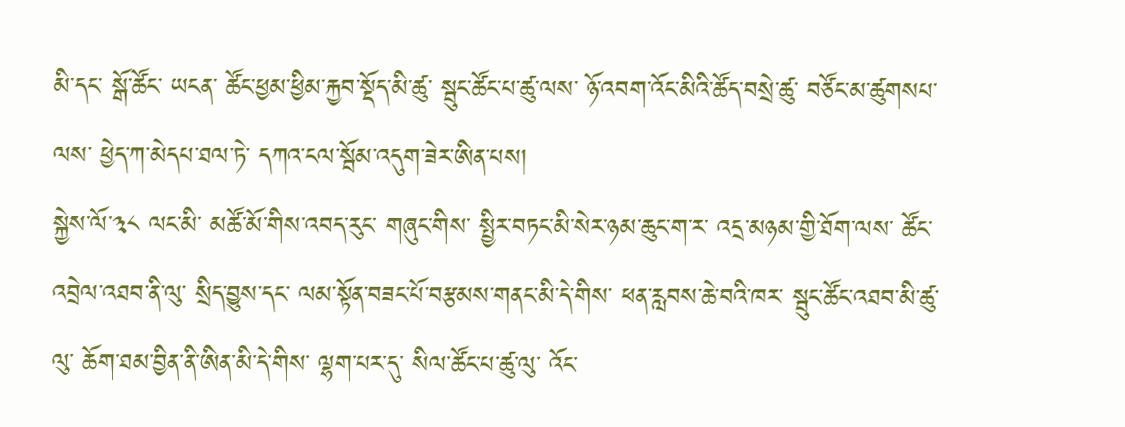མི་དང་ སྒོ་ཚོང་ ཡངན་ ཚོང་ཕྱམ་ཕྱིམ་རྐྱབ་སྡོད་མི་ཚུ་ སྦུང་ཚོང་པ་ཚུ་ལས་ ཉོ་འབག་འོང་མིའི་ཚོད་བསྲེ་ཚུ་ བཙོང་མ་ཚུགསཔ་ལས་ ཕྱེད་ཀ་མེདཔ་ཐལ་ཏེ་ དཀའ་ངལ་སྦོམ་འདུག་ཟེར་ཨིན་པས།
སྐྱེས་ལོ་༣༨ ལང་མི་ མཚོ་མོ་གིས་འབད་རུང་ གཞུང་གིས་ སྤྱིར་བཏང་མི་སེར་ཉམ་ཆུང་ག་ར་ འདྲ་མཉམ་གྱི་ཐོག་ལས་ ཚོང་འབྲེལ་འཐབ་ནི་ལུ་ སྲིད་བྱུས་དང་ ལམ་སྟོན་བཟང་པོ་བརྩམས་གནང་མི་དེ་གིས་ ཕན་རླབས་ཆེ་བའི་ཁར་ སྦུང་ཚོང་འཐབ་མི་ཚུ་ལུ་ ཆོག་ཐམ་བྱིན་ནི་ཨིན་མི་དེ་གིས་ ལྷག་པར་དུ་ སིལ་ཚོང་པ་ཚུ་ལུ་ འོང་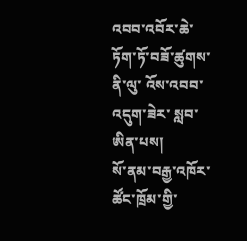འབབ་འབོར་ཆེ་ཏོག་ཏོ་བཟོ་ཚུགས་ནི་ལུ་ འོས་འབབ་འདུག་ཟེར་ སླབ་ཨིན་པས།
སོ་ནམ་བརྒྱ་འཁོར་ཚོང་ཁྲོམ་གྱི་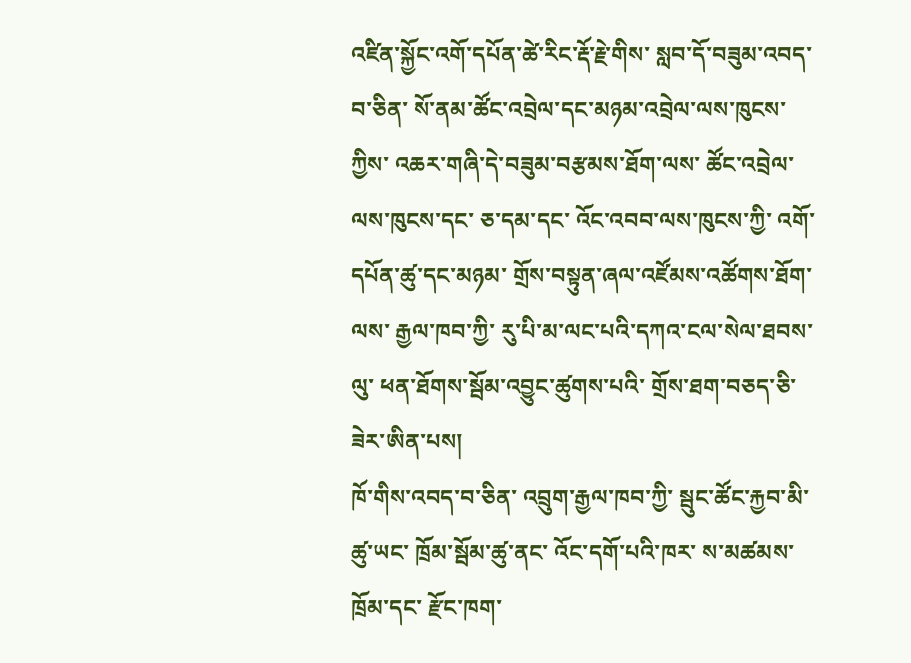འཛིན་སྐྱོང་འགོ་དཔོན་ཚེ་རིང་རྡོ་རྗེ་གིས་ སླབ་དོ་བཟུམ་འབད་བ་ཅིན་ སོ་ནམ་ཚོང་འབྲེལ་དང་མཉམ་འབྲེལ་ལས་ཁུངས་ཀྱིས་ འཆར་གཞི་དེ་བཟུམ་བརྩམས་ཐོག་ལས་ ཚོང་འབྲེལ་ལས་ཁུངས་དང་ ཅ་དམ་དང་ འོང་འབབ་ལས་ཁུངས་ཀྱི་ འགོ་དཔོན་ཚུ་དང་མཉམ་ གྲོས་བསྟུན་ཞལ་འཛོམས་འཚོགས་ཐོག་ལས་ རྒྱལ་ཁབ་ཀྱི་ རུ་པི་མ་ལང་པའི་དཀའ་ངལ་སེལ་ཐབས་ལུ་ ཕན་ཐོགས་སྦོམ་འབྱུང་ཚུགས་པའི་ གྲོས་ཐག་བཅད་ཅི་ཟེར་ཨིན་པས།
ཁོ་གིས་འབད་བ་ཅིན་ འབྲུག་རྒྱལ་ཁབ་ཀྱི་ སྦུང་ཚོང་རྐྱབ་མི་ཚུ་ཡང་ ཁྲོམ་སྦོམ་ཚུ་ནང་ འོང་དགོ་པའི་ཁར་ ས་མཚམས་ཁྲོམ་དང་ རྫོང་ཁག་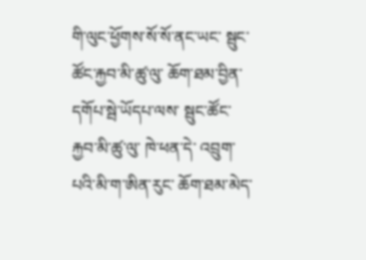གི་ལུང་ཕྱོགས་སོ་སོ་ནང་ཡང་ སྦུང་ཚོང་རྐྱབ་མི་ཚུ་ལུ་ ཆོག་ཐམ་བྱིན་དགོཔ་སྦེ་ཡོདཔ་ལས་ སྦུང་ཚོང་རྐྱབ་མི་ཚུ་ལུ་ ཁེ་ཕན་དེ་ འབྲུག་པའི་མི་ག་ཨིན་རུང་ ཆོག་ཐམ་མེད་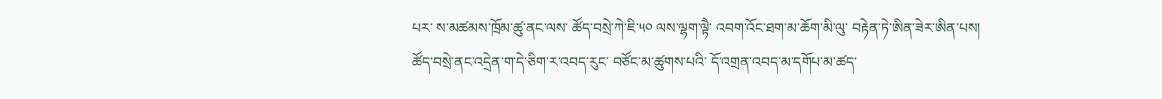པར་ ས་མཚམས་ཁྲོམ་ཚུ་ནང་ལས་ ཚོད་བསྲེ་ཀེ་ཇི་༥༠ ལས་ལྷག་ལྟཻ་ འབག་འོང་ཐག་མ་ཆོག་མི་ལུ་ བརྟེན་ཏེ་ཨིན་ཟེར་ཨིན་པས།
ཚོད་བསྲེ་ནང་འདྲེན་ག་དེ་ཅིག་ར་འབད་རུང་ བཙོང་མ་ཚུགས་པའི་ དོ་འགྲན་འབད་མ་དགོཔ་མ་ཚད་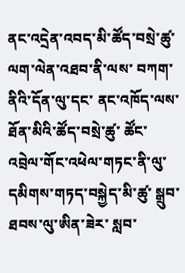ནང་འདྲེན་འབད་མི་ཚོད་བསྲེ་ཚུ་ ལག་ལེན་འཐབ་ནི་ལས་ བཀག་ནིའི་དོན་ལུ་དང་ ནང་འཁོད་ལས་ཐོན་མིའི་ཚོད་བསྲེ་ཚུ་ ཚོང་འབྲེལ་གོང་འཕེལ་གཏང་ནི་ལུ་དམིགས་གཏད་བསྐྱེད་མི་ཚུ་ སྒྲུབ་ཐབས་ལུ་ཨིན་ཟེར་ སླབ་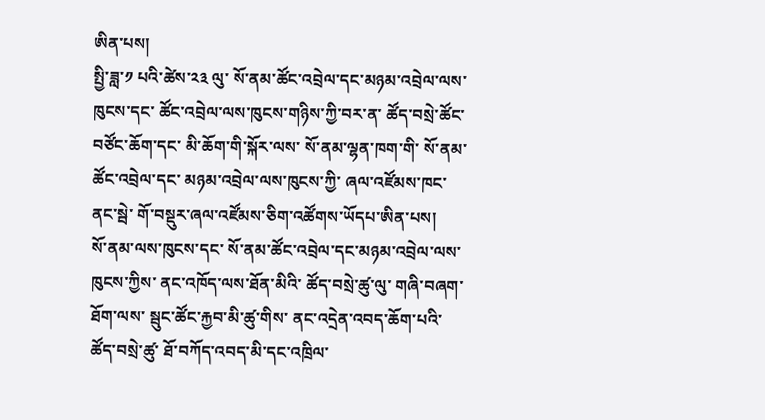ཨིན་པས།
སྤྱི་ཟླ་༡ པའི་ཚེས་༢༣ ལུ་ སོ་ནམ་ཚོང་འབྲེལ་དང་མཉམ་འབྲེལ་ལས་ཁུངས་དང་ ཚོང་འབྲེལ་ལས་ཁུངས་གཉིས་ཀྱི་བར་ན་ ཚོད་བསྲེ་ཚོང་བཙོང་ཆོག་དང་ མི་ཆོག་གི་སྐོར་ལས་ སོ་ནམ་ལྷན་ཁག་གི་ སོ་ནམ་ཚོང་འབྲེལ་དང་ མཉམ་འབྲེལ་ལས་ཁུངས་ཀྱི་ ཞལ་འཛོམས་ཁང་ནང་སྦེ་ གོ་བསྡུར་ཞལ་འཛོམས་ཅིག་འཚོགས་ཡོདཔ་ཨིན་པས།
སོ་ནམ་ལས་ཁུངས་དང་ སོ་ནམ་ཚོང་འབྲེལ་དང་མཉམ་འབྲེལ་ལས་ཁུངས་ཀྱིས་ ནང་འཁོད་ལས་ཐོན་མིའི་ ཚོད་བསྲེ་ཚུ་ལུ་ གཞི་བཞག་ཐོག་ལས་ སྦུང་ཚོང་རྐྱབ་མི་ཚུ་གིས་ ནང་འདྲེན་འབད་ཆོག་པའི་ ཚོད་བསྲེ་ཚུ་ ཐོ་བཀོད་འབད་མི་དང་འཁྲིལ་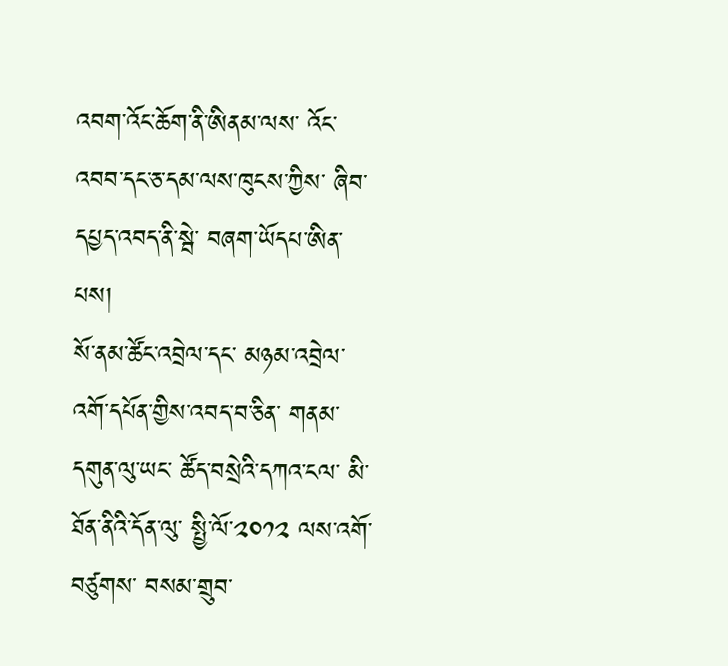འབག་འོང་ཆོག་ནི་ཨིནམ་ལས་ འོང་འབབ་དང་ཅ་དམ་ལས་ཁུངས་ཀྱིས་ ཞིབ་དཔྱད་འབད་ནི་སྦེ་ བཞག་ཡོདཔ་ཨིན་པས།
སོ་ནམ་ཚོང་འབྲེལ་དང་ མཉམ་འབྲེལ་འགོ་དཔོན་གྱིས་འབད་བ་ཅིན་ གནམ་དགུན་ལུ་ཡང་ ཚོད་བསྲེའི་དཀའ་ངལ་ མི་ཐོན་ནིའི་དོན་ལུ་ སྤྱི་ལོ་༢༠༡༢ ལས་འགོ་བཙུགས་ བསམ་གྲུབ་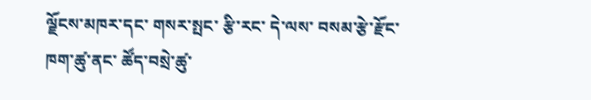ལྗོངས་མཁར་དང་ གསར་སྤང་ རྩི་རང་ དེ་ལས་ བསམ་རྩེ་རྫོང་ཁག་ཚུ་ནང་ ཚོད་བསྲེ་ཚུ་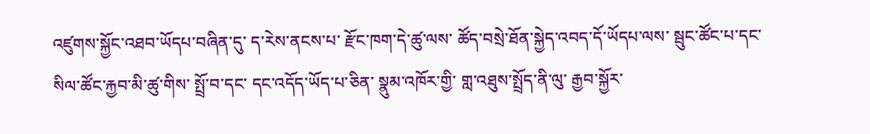འཛུགས་སྐྱོང་འཐབ་ཡོདཔ་བཞིན་དུ་ ད་རེས་ནངས་པ་ རྫོང་ཁག་དེ་ཚུ་ལས་ ཚོད་བསྲེ་ཐོན་སྐྱེད་འབད་དོ་ཡོདཔ་ལས་ སྦུང་ཚོང་པ་དང་ སིལ་ཚོང་རྐྱབ་མི་ཚུ་གིས་ སྤྲོ་བ་དང་ དང་འདོད་ཡོད་པ་ཅིན་ སྣུམ་འཁོར་གྱི་ གླ་འཐུས་སྤྲོད་ནི་ལུ་ རྒྱབ་སྐྱོར་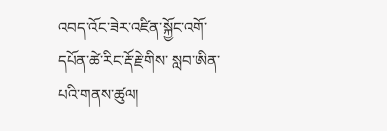འབད་འོང་ཟེར་འཛིན་སྐྱོང་འགོ་དཔོན་ཚེ་རིང་རྡོ་རྗེ་གིས་ སླབ་ཨིན་པའི་གནས་ཚུལ།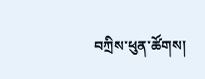བཀྲིས་ཕུན་ཚོགས།